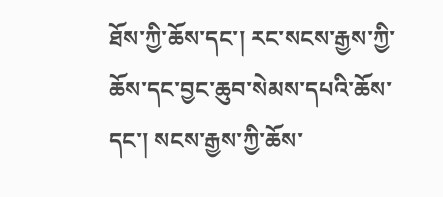ཐོས་ཀྱི་ཆོས་དང་། རང་སངས་རྒྱས་ཀྱི་ཆོས་དང་བྱང་ཆུབ་སེམས་དཔའི་ཆོས་དང་། སངས་རྒྱས་ཀྱི་ཆོས་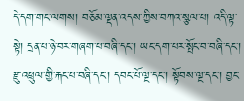དེ་དག་གང་ལགས། བཅོམ་ལྡན་འདས་ཀྱིས་བཀའ་སྩལ་པ། འདི་ལྟ་སྟེ། དྲན་པ་ཉེ་བར་གཞག་པ་བཞི་དང་། ཡང་དག་པར་སྤོང་བ་བཞི་དང་། རྫུ་འཕྲུལ་གྱི་རྐང་པ་བཞི་དང་། དབང་པོ་ལྔ་དང་། སྟོབས་ལྔ་དང་། བྱང་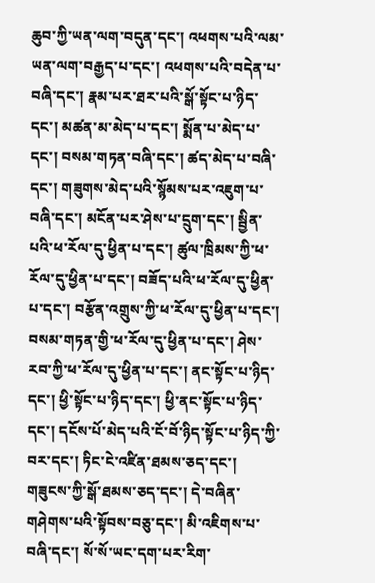ཆུབ་ཀྱི་ཡན་ལག་བདུན་དང་། འཕགས་པའི་ལམ་ཡན་ལག་བརྒྱད་པ་དང་། འཕགས་པའི་བདེན་པ་བཞི་དང་། རྣམ་པར་ཐར་པའི་སྒོ་སྟོང་པ་ཉིད་དང་། མཚན་མ་མེད་པ་དང་། སྨོན་པ་མེད་པ་དང་། བསམ་གཏན་བཞི་དང་། ཚད་མེད་པ་བཞི་དང་། གཟུགས་མེད་པའི་སྙོམས་པར་འཇུག་པ་བཞི་དང་། མངོན་པར་ཤེས་པ་དྲུག་དང་། སྦྱིན་པའི་ཕ་རོལ་དུ་ཕྱིན་པ་དང་། ཚུལ་ཁྲིམས་ཀྱི་ཕ་རོལ་དུ་ཕྱིན་པ་དང་། བཟོད་པའི་ཕ་རོལ་དུ་ཕྱིན་པ་དང་། བརྩོན་འགྲུས་ཀྱི་ཕ་རོལ་དུ་ཕྱིན་པ་དང་། བསམ་གཏན་གྱི་ཕ་རོལ་དུ་ཕྱིན་པ་དང་། ཤེས་རབ་ཀྱི་ཕ་རོལ་དུ་ཕྱིན་པ་དང་། ནང་སྟོང་པ་ཉིད་དང་། ཕྱི་སྟོང་པ་ཉིད་དང་། ཕྱི་ནང་སྟོང་པ་ཉིད་དང་། དངོས་པོ་མེད་པའི་ངོ་བོ་ཉིད་སྟོང་པ་ཉིད་ཀྱི་བར་དང་། ཏིང་ངེ་འཛིན་ཐམས་ཅད་དང་། གཟུངས་ཀྱི་སྒོ་ཐམས་ཅད་དང་། དེ་བཞིན་གཤེགས་པའི་སྟོབས་བཅུ་དང་། མི་འཇིགས་པ་བཞི་དང་། སོ་སོ་ཡང་དག་པར་རིག་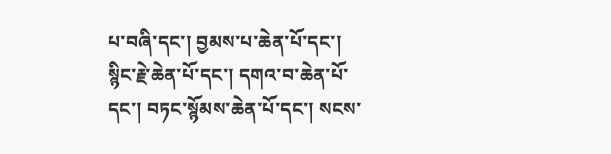པ་བཞི་དང་། བྱམས་པ་ཆེན་པོ་དང་། སྙིང་རྗེ་ཆེན་པོ་དང་། དགའ་བ་ཆེན་པོ་དང་། བཏང་སྙོམས་ཆེན་པོ་དང་། སངས་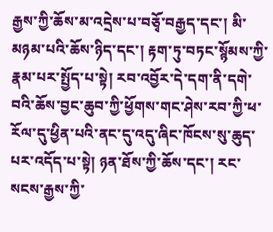རྒྱས་ཀྱི་ཆོས་མ་འདྲེས་པ་བཅྭོ་བརྒྱད་དང་། མི་མཉམ་པའི་ཆོས་ཉིད་དང་། རྟག་ཏུ་བཏང་སྙོམས་ཀྱི་རྣམ་པར་སྤྱོད་པ་སྟེ། རབ་འབྱོར་དེ་དག་ནི་དགེ་བའི་ཆོས་བྱང་ཆུབ་ཀྱི་ཕྱོགས་གང་ཤེས་རབ་ཀྱི་ཕ་རོལ་དུ་ཕྱིན་པའི་ནང་དུ་འདུ་ཞིང་ཁོངས་སུ་ཆུད་པར་འདོད་པ་སྟེ། ཉན་ཐོས་ཀྱི་ཆོས་དང་། རང་སངས་རྒྱས་ཀྱི་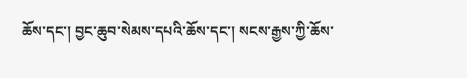ཆོས་དང་། བྱང་ཆུབ་སེམས་དཔའི་ཆོས་དང་། སངས་རྒྱས་ཀྱི་ཆོས་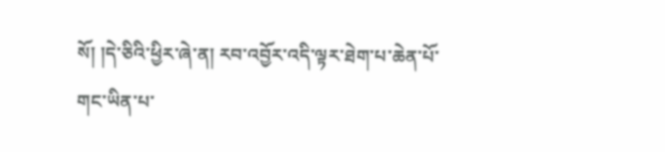སོ། །དེ་ཅིའི་ཕྱིར་ཞེ་ན། རབ་འབྱོར་འདི་ལྟར་ཐེག་པ་ཆེན་པོ་གང་ཡིན་པ་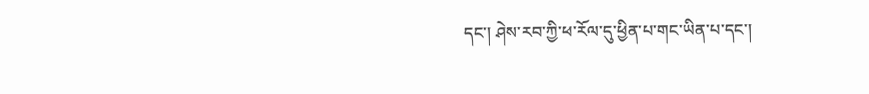དང་། ཤེས་རབ་ཀྱི་ཕ་རོལ་དུ་ཕྱིན་པ་གང་ཡིན་པ་དང་།